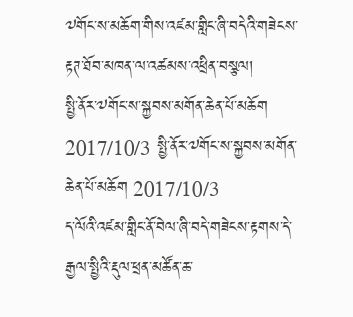༧གོང་ས་མཆོག་གིས་འཛམ་གླིང་ཞི་བདེའི་གཟེངས་རྟཊ་ཐོབ་མཁན་ལ་འཚམས་འཕྲིན་བསྩལ།
སྤྱི་ནོར་༧གོང་ས་སྐྱབས་མགོན་ཆེན་པོ་མཆོག 2017/10/3 སྤྱི་ནོར་༧གོང་ས་སྐྱབས་མགོན་ཆེན་པོ་མཆོག 2017/10/3
ད་ལོའི་འཛམ་གླིང་ནོ་བེལ་ཞི་བདེ་གཟེངས་རྟགས་དེ་རྒྱལ་སྤྱིའི་རྡུལ་ཕྲན་མཚོན་ཆ་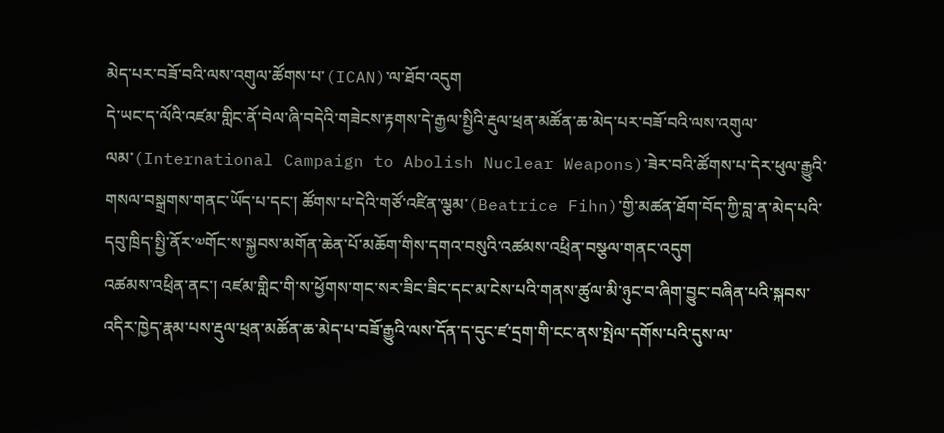མེད་པར་བཟོ་བའི་ལས་འགུལ་ཚོགས་པ་(ICAN)་ལ་ཐོབ་འདུག
དེ་ཡང་ད་ལོའི་འཛམ་གླིང་ནོ་བེལ་ཞི་བདེའི་གཟེངས་རྟགས་དེ་རྒྱལ་སྤྱིའི་རྡུལ་ཕྲན་མཚོན་ཆ་མེད་པར་བཟོ་བའི་ལས་འགུལ་ལམ་(International Campaign to Abolish Nuclear Weapons)་ཟེར་བའི་ཚོགས་པ་དེར་ཕུལ་རྒྱུའི་གསལ་བསྒྲགས་གནང་ཡོད་པ་དང་། ཚོགས་པ་དེའི་གཙོ་འཛིན་ལྕམ་(Beatrice Fihn)་གྱི་མཚན་ཐོག་བོད་ཀྱི་བླ་ན་མེད་པའི་དབུ་ཁྲིད་སྤྱི་ནོར་༧གོང་ས་སྐྱབས་མགོན་ཆེན་པོ་མཆོག་གིས་དགའ་བསུའི་འཚམས་འཕྲིན་བསྩལ་གནང་འདུག
འཚམས་འཕྲིན་ནང་། འཛམ་གླིང་གི་ས་ཕྱོགས་གང་སར་ཟིང་ཟིང་དང་མ་ངེས་པའི་གནས་ཚུལ་མི་ཉུང་བ་ཞིག་བྱུང་བཞིན་པའི་སྐབས་འདིར་ཁྱེད་རྣམ་པས་རྡུལ་ཕྲན་མཚོན་ཆ་མེད་པ་བཟོ་རྒྱུའི་ལས་དོན་ད་དུང་ཛ་དྲག་གི་ངང་ནས་སྤེལ་དགོས་པའི་དུས་ལ་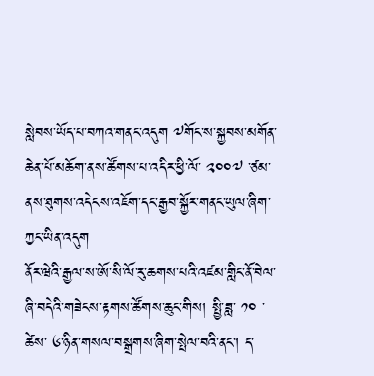སླེབས་ཡོད་པ་བཀའ་གནང་འདུག ༧གོང་ས་སྐྱབས་མགོན་ཆེན་པོ་མཆོག་ནས་ཚོགས་པ་འདིར་ཕྱི་ལོ་ ༢༠༠༧ ་ཙམ་ནས་ཐུགས་འདེངས་འཇོག་དང་རྒྱབ་སྐྱོར་གནང་ཡུལ་ཞིག་ཀྱང་ཡིན་འདུག
ནོར་ཝེའི་རྒྱལ་ས་ཨོ་སི་ལོ་རུ་ཆགས་པའི་འཛམ་གླིང་ནོ་བེལ་ཞི་བདེའི་གཟེངས་རྟགས་ཚོགས་ཆུང་གིས། སྤྱི་ཟླ་ ༡༠ ་ཚེས་ ༦་ཉིན་གསལ་བསྒྲགས་ཞིག་སྤེལ་བའི་ནང་། ད་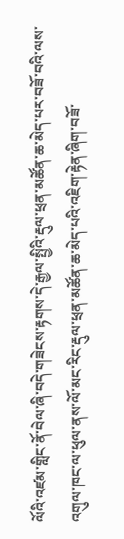ལོའི་འཛམ་གླིང་ནོ་བེལ་ཞི་བདེ་གཟེངས་རྟགས་དེ་རྒྱལ་སྤྱིའི་རྡུལ་ཕྲན་མཚོན་ཆ་མེད་པར་བཟོ་བའི་ལས་འགུལ་ཁང་ལ་ཕུལ་ནས་ལོ་མང་རིང་རྡུལ་ཕྲན་མཚོན་ཆ་མེད་པའི་འཇིག་རྟེན་ཞིག་བཟོ་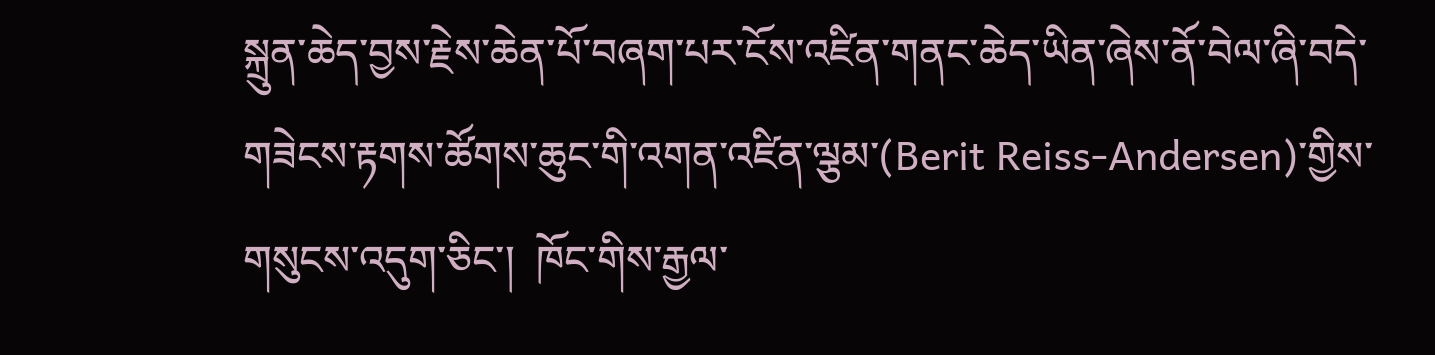སྐྲུན་ཆེད་བྱས་རྗེས་ཆེན་པོ་བཞག་པར་ངོས་འཛིན་གནང་ཆེད་ཡིན་ཞེས་ནོ་བེལ་ཞི་བདེ་གཟེངས་རྟགས་ཚོགས་ཆུང་གི་འགན་འཛིན་ལྕམ་(Berit Reiss-Andersen)་གྱིས་གསུངས་འདུག་ཅིང་།  ཁོང་གིས་རྒྱལ་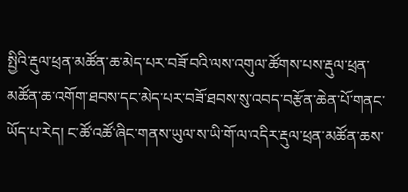སྤྱིའི་རྡུལ་ཕྲན་མཚོན་ཆ་མེད་པར་བཟོ་བའི་ལས་འགུལ་ཚོགས་པས་རྡུལ་ཕྲན་མཚོན་ཆ་འགོག་ཐབས་དང་མེད་པར་བཟོ་ཐབས་སུ་འབད་བརྩོན་ཆེན་པོ་གནང་ཡོད་པ་རེད། ང་ཚོ་འཚོ་ཞིང་གནས་ཡུལ་ས་ཡི་གོ་ལ་འདིར་རྡུལ་ཕྲན་མཚོན་ཆས་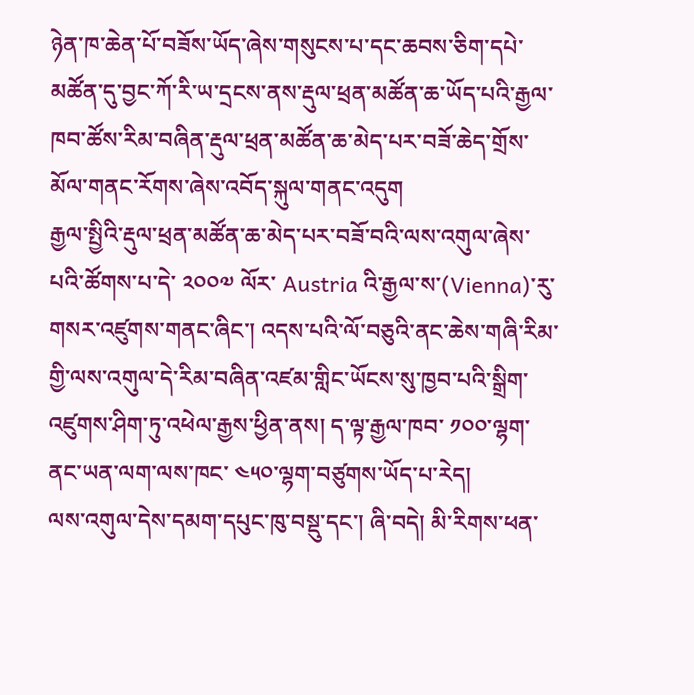ཉེན་ཁ་ཆེན་པོ་བཟོས་ཡོད་ཞེས་གསུངས་པ་དང་ཆབས་ཅིག་དཔེ་མཚོན་དུ་བྱང་ཀོ་རི་ཡ་དྲངས་ནས་རྡུལ་ཕྲན་མཚོན་ཆ་ཡོད་པའི་རྒྱལ་ཁབ་ཚོས་རིམ་བཞིན་རྡུལ་ཕྲན་མཚོན་ཆ་མེད་པར་བཟོ་ཆེད་གྲོས་མོལ་གནང་རོགས་ཞེས་འབོད་སྐུལ་གནང་འདུག
རྒྱལ་སྤྱིའི་རྡུལ་ཕྲན་མཚོན་ཆ་མེད་པར་བཟོ་བའི་ལས་འགུལ་ཞེས་པའི་ཚོགས་པ་དེ་ ༢༠༠༧ ལོར་ Austria འི་རྒྱལ་ས་(Vienna)་རུ་གསར་འཛུགས་གནང་ཞིང་། འདས་པའི་ལོ་བཅུའི་ནང་ཆེས་གཞི་རིམ་གྱི་ལས་འགུལ་དེ་རིམ་བཞིན་འཛམ་གླིང་ཡོངས་སུ་ཁྱབ་པའི་སྒྲིག་འཛུགས་ཤིག་ཏུ་འཕེལ་རྒྱས་ཕྱིན་ནས། ད་ལྟ་རྒྱལ་ཁབ་ ༡༠༠་ལྷག་ནང་ཡན་ལག་ལས་ཁང་ ༤༥༠་ལྷག་བཙུགས་ཡོད་པ་རེད།
ལས་འགུལ་དེས་དམག་དཔུང་ཁུ་བསྡུ་དང་། ཞི་བདེ། མི་རིགས་ཕན་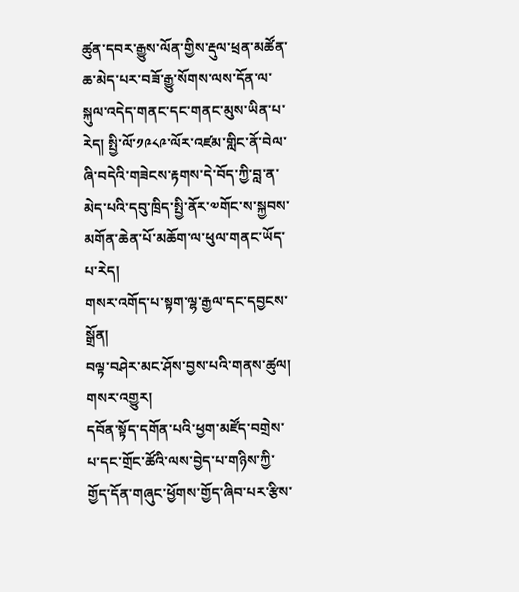ཚུན་དབར་རྒྱུས་ལོན་གྱིས་རྡུལ་ཕྲན་མཚོན་ཆ་མེད་པར་བཟོ་རྒྱུ་སོགས་ལས་དོན་ལ་སྐུལ་འདེད་གནང་དང་གནང་མུས་ཡིན་པ་རེད། སྤྱི་ལོ་༡༩༨༩་ལོར་འཛམ་གླིང་ནོ་བེལ་ཞི་བདེའི་གཟེངས་རྟགས་དེ་བོད་ཀྱི་བླ་ན་མེད་པའི་དབུ་ཁྲིད་སྤྱི་ནོར་༧གོང་ས་སྐྱབས་མགོན་ཆེན་པོ་མཆོག་ལ་ཕུལ་གནང་ཡོད་པ་རེད།
གསར་འགོད་པ་སྟག་ལྷ་རྒྱལ་དང་དབྱངས་སྒྲོན།
བལྟ་བཤེར་མང་ཤོས་བྱས་པའི་གནས་ཚུལ།
གསར་འགྱུར།
དབོན་སྟོད་དགོན་པའི་ཕྱག་མཛོད་བགྲེས་པ་དང་གྲོང་ཚོའི་ལས་བྱེད་པ་གཉིས་ཀྱི་གྱོད་དོན་གཞུང་ཕྱོགས་གྱོད་ཞིབ་པར་རྩིས་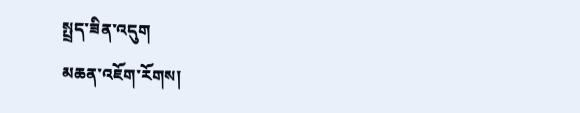སྤྲད་ཟིན་འདུག
མཆན་འཇོག་རོགས།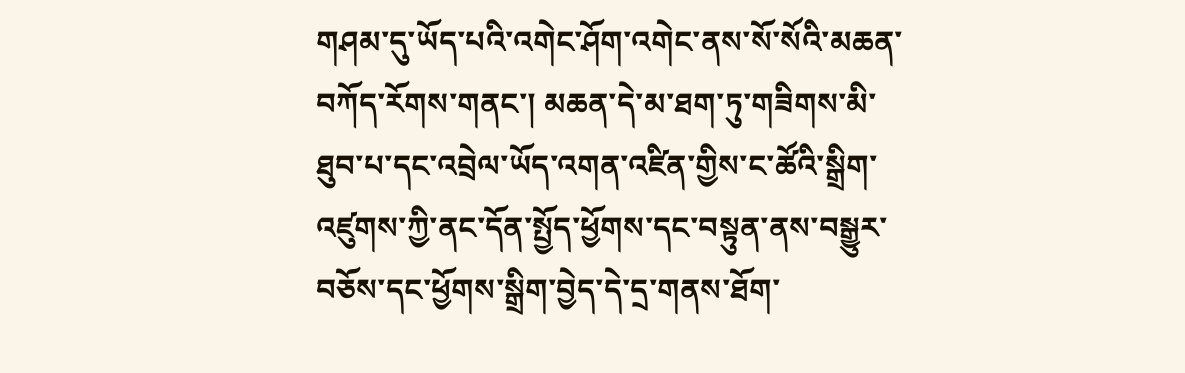གཤམ་དུ་ཡོད་པའི་འགེང་ཤོག་འགེང་ནས་སོ་སོའི་མཆན་བཀོད་རོགས་གནང་། མཆན་དེ་མ་ཐག་ཏུ་གཟིགས་མི་ཐུབ་པ་དང་འབྲེལ་ཡོད་འགན་འཛིན་གྱིས་ང་ཚོའི་སྒྲིག་འཛུགས་ཀྱི་ནང་དོན་སྤྱོད་ཕྱོགས་དང་བསྟུན་ནས་བསྒྱུར་བཅོས་དང་ཕྱོགས་སྒྲིག་བྱེད་དེ་དྲ་གནས་ཐོག་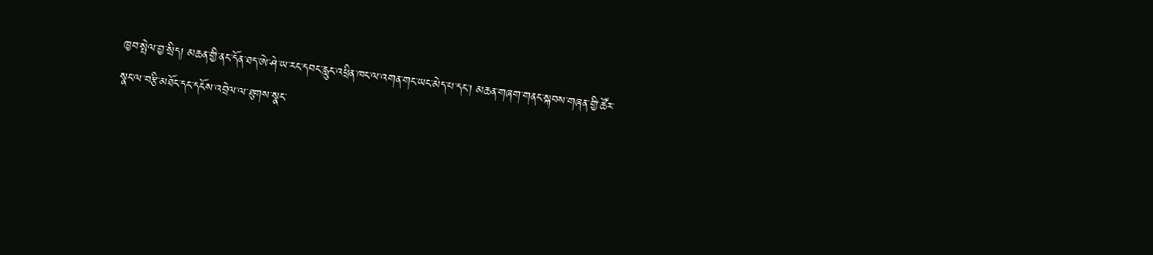ཁྱབ་སྤེལ་བྱ་སྲིད། མཆན་གྱི་ནང་དོན་ཐད་ཨེ་ཤེ་ཡ་རང་དབང་རླུང་འཕྲིན་ཁང་ལ་འགན་གང་ཡང་མེད་པ་དང་། མཆན་གཞག་གནང་སྐབས་གཞན་གྱི་ཚོར་སྣང་ལ་བརྩི་མཐོང་དང་དངོས་འབྲེལ་ལ་ཐུགས་སྣང་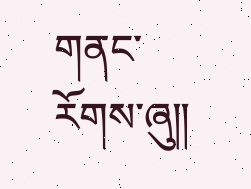གནང་རོགས་ཞུ༎